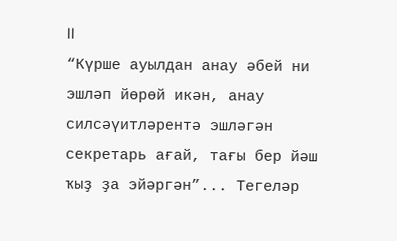II
“Күрше ауылдан анау әбей ни эшләп йөрөй икән, анау силсәүитләрентә эшләгән секретарь ағай, тағы бер йәш ҡыҙ ҙа эйәргән”... Тегеләр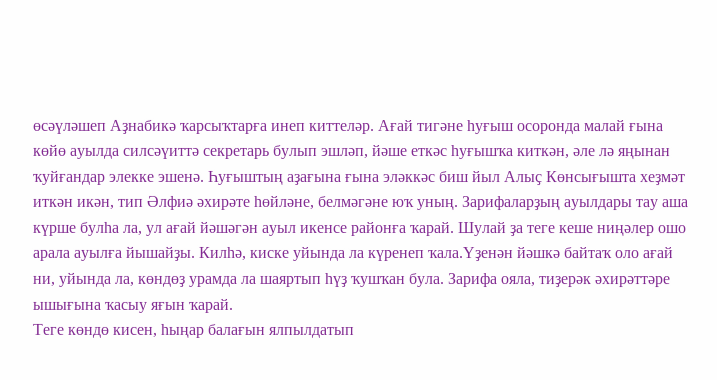өсәүләшеп Аҙнабикә ҡарсыҡтарға инеп киттеләр. Ағай тигәне һуғыш осоронда малай ғына көйө ауылда силсәүиттә секретарь булып эшләп, йәше еткәс һуғышҡа киткән, әле лә яңынан ҡуйғандар элекке эшенә. Һуғыштың аҙағына ғына эләккәс биш йыл Алыҫ Көнсығышта хеҙмәт иткән икән, тип Әлфиә әхирәте һөйләне, белмәгәне юҡ уның. Зарифаларҙың ауылдары тау аша күрше булһа ла, ул ағай йәшәгән ауыл икенсе районға ҡарай. Шулай ҙа теге кеше ниңәлер ошо арала ауылға йышайҙы. Килһә, киске уйында ла күренеп ҡала.Үҙенән йәшкә байтаҡ оло ағай ни, уйында ла, көндөҙ урамда ла шаяртып һүҙ ҡушҡан була. Зарифа ояла, тиҙерәк әхирәттәре ышығына ҡасыу яғын ҡарай.
Теге көндө кисен, һыңар балағын ялпылдатып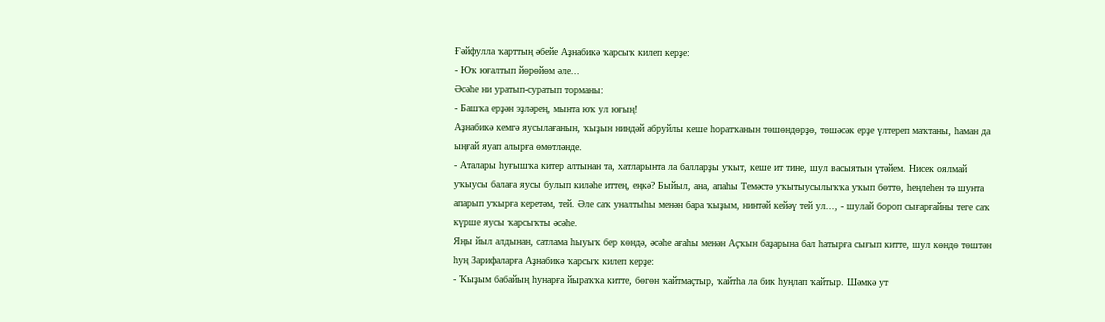Ғәйфулла ҡарттың әбейе Аҙнабикә ҡарсыҡ килеп керҙе:
- Юҡ юғалтып йөрөйөм әле...
Әсәһе ни уратып-суратып торманы:
- Башҡа ерҙән эҙләрең, мынта юҡ ул юғың!
Аҙнабикә кемгә яусылағанын, ҡыҙын ниндәй абруйлы кеше һоратҡанын төшөндөрҙө, төшәсәк ерҙе үлтереп маҡтаны, һаман да ыңғай яуап алырға өмөтләнде.
- Аталары һуғышҡа китер алтынан та, хатларынта ла балларҙы уҡыт, кеше ит тине, шул васыятын үтәйем. Нисек оялмай уҡыусы балаға яусы булып киләһе иттең, еңкә? Быйыл, ана, апаһы Темәстә уҡытыусылыҡҡа уҡып бөттө, һеңлеһен тә шунта апарып уҡырға керетәм, тей. Әле саҡ уналтыһы менән бара ҡыҙым, нинтәй кейәү тей ул..., - шулай бороп сығарғайны теге саҡ күрше яусы ҡарсыҡты әсәһе.
Яңы йыл алдынан, сатлама һыуыҡ бер көндә, әсәһе ағаһы менән Аҫҡын баҙарына бал һатырға сығып китте, шул көндө төштән һуң Зарифаларға Аҙнабикә ҡарсыҡ килеп керҙе:
- Ҡыҙым бабайың һунарға йыраҡҡа китте, бөгөн ҡайтмаҫтыр, ҡайтһа ла бик һуңлап ҡайтыр. Шәмкә ут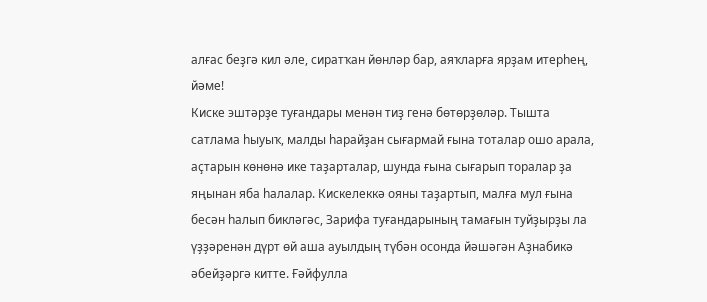алғас беҙгә кил әле, сиратҡан йөнләр бар, аяҡларға ярҙам итерһең, йәме!
Киске эштәрҙе туғандары менән тиҙ генә бөтөрҙөләр. Тышта сатлама һыуыҡ, малды һарайҙан сығармай ғына тоталар ошо арала, аҫтарын көнөнә ике таҙарталар, шунда ғына сығарып торалар ҙа яңынан яба һалалар. Кискелеккә ояны таҙартып, малға мул ғына бесән һалып бикләгәс, Зарифа туғандарының тамағын туйҙырҙы ла үҙҙәренән дүрт өй аша ауылдың түбән осонда йәшәгән Аҙнабикә әбейҙәргә китте. Ғәйфулла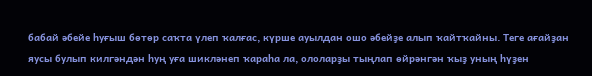бабай әбейе һуғыш бөтөр саҡта үлеп ҡалғас, күрше ауылдан ошо әбейҙе алып ҡайтҡайны. Теге ағайҙан яусы булып килгәндән һуң уға шикләнеп ҡараһа ла, ололарҙы тыңлап өйрәнгән ҡыҙ уның һүҙен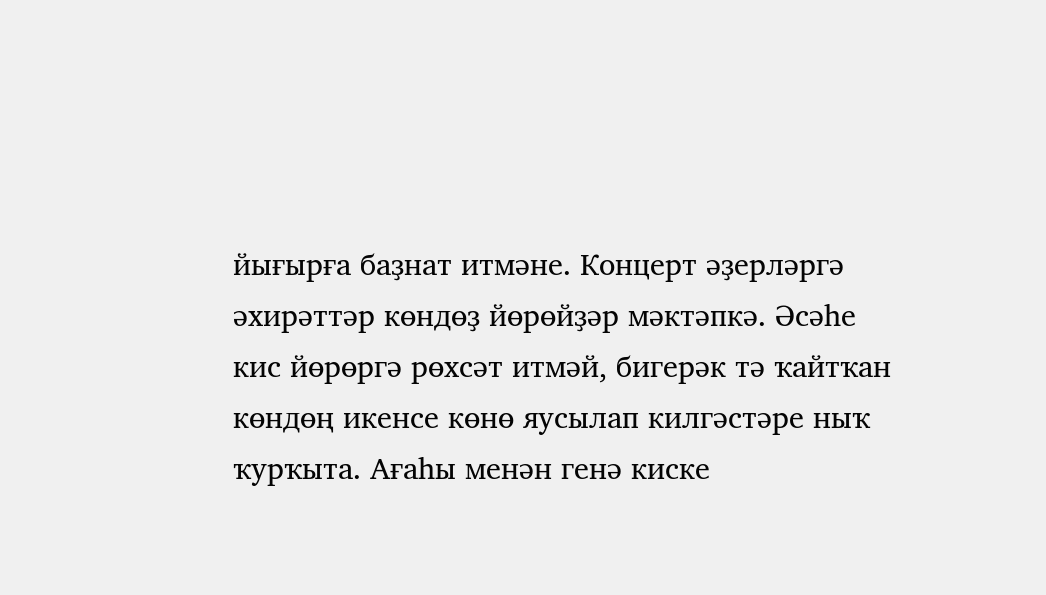йығырға баҙнат итмәне. Концерт әҙерләргә әхирәттәр көндөҙ йөрөйҙәр мәктәпкә. Әсәһе кис йөрөргә рөхсәт итмәй, бигерәк тә ҡайтҡан көндөң икенсе көнө яусылап килгәстәре ныҡ ҡурҡыта. Ағаһы менән генә киске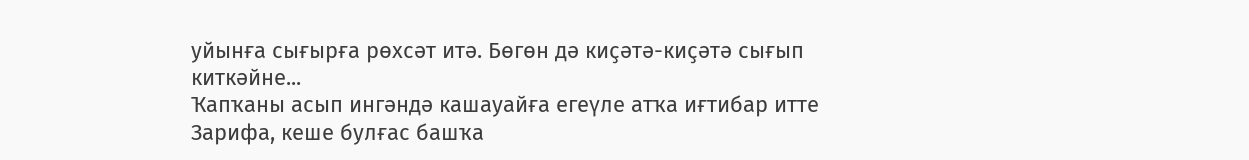уйынға сығырға рөхсәт итә. Бөгөн дә киҫәтә-киҫәтә сығып киткәйне...
Ҡапҡаны асып ингәндә кашауайға егеүле атҡа иғтибар итте Зарифа, кеше булғас башҡа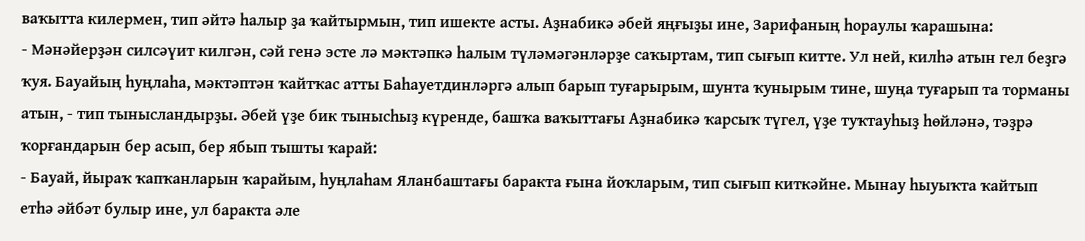ваҡытта килермен, тип әйтә һалыр ҙа ҡайтырмын, тип ишекте асты. Аҙнабикә әбей яңғыҙы ине, Зарифаның һораулы ҡарашына:
- Мәнәйерҙән силсәүит килгән, сәй генә эсте лә мәктәпкә һалым түләмәгәнләрҙе саҡыртам, тип сығып китте. Ул ней, килһә атын гел беҙгә ҡуя. Бауайың һуңлаһа, мәктәптән ҡайтҡас атты Баһауетдинләргә алып барып туғарырым, шунта ҡунырым тине, шуңа туғарып та торманы атын, - тип тынысландырҙы. Әбей үҙе бик тынысһыҙ күренде, башҡа ваҡыттағы Аҙнабикә ҡарсыҡ түгел, үҙе туҡтауһыҙ һөйләнә, тәҙрә ҡорғандарын бер асып, бер ябып тышты ҡарай:
- Бауай, йыраҡ ҡапҡанларын ҡарайым, һуңлаһам Яланбаштағы баракта ғына йоҡларым, тип сығып киткәйне. Мынау һыуыҡта ҡайтып етһә әйбәт булыр ине, ул баракта әле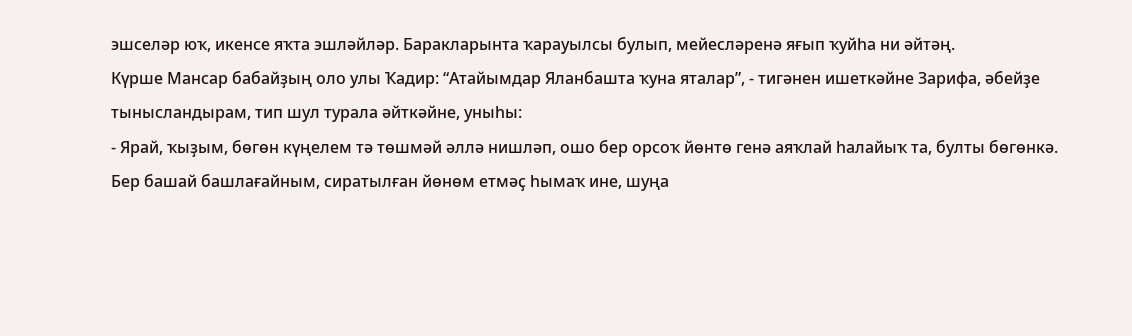эшселәр юҡ, икенсе яҡта эшләйләр. Баракларынта ҡарауылсы булып, мейесләренә яғып ҡуйһа ни әйтәң.
Күрше Мансар бабайҙың оло улы Ҡадир: “Атайымдар Яланбашта ҡуна яталар”, - тигәнен ишеткәйне Зарифа, әбейҙе тынысландырам, тип шул турала әйткәйне, уныһы:
- Ярай, ҡыҙым, бөгөн күңелем тә төшмәй әллә нишләп, ошо бер орсоҡ йөнтө генә аяҡлай һалайыҡ та, булты бөгөнкә. Бер башай башлағайным, сиратылған йөнөм етмәҫ һымаҡ ине, шуңа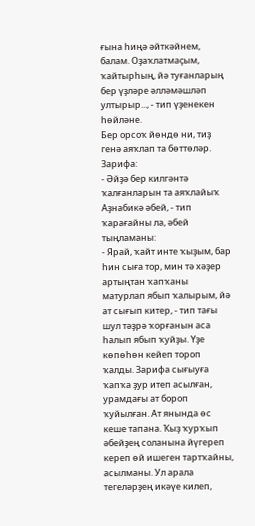ғына һиңә әйткәйнем, балам. Оҙаҡлатмаҫым, ҡайтырһың, йә туғанларың бер үҙләре әлләмәшләп ултырыр..., - тип үҙенекен һөйләне.
Бер орсоҡ йөндө ни, тиҙ генә аяҡлап та бөттөләр. Зарифа:
- Әйҙә бер килгәнтә ҡалғанларын та аяҡлайыҡ Аҙнабикә әбей, - тип ҡарағайны ла, әбей тыңламаны:
- Ярай, ҡайт инте ҡыҙым, бар һин сыға тор, мин тә хәҙер артыңтан ҡапҡаны матурлап ябып ҡалырым, йә ат сығып китер, - тип тағы шул тәҙрә ҡорғанын аса һалып ябып ҡуйҙы. Үҙе көпөһөн кейеп тороп ҡалды. Зарифа сығыуға ҡапҡа ҙур итеп асылған, урамдағы ат бороп ҡуйылған. Ат янында өс кеше тапана. Ҡыҙ ҡурҡып әбейҙең соланына йүгереп кереп өй ишеген тартҡайны, асылманы. Ул арала тегеләрҙең икәүе килеп,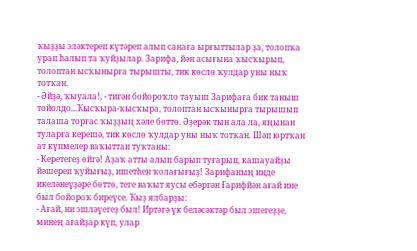ҡыҙҙы эләктереп күтәреп алып санаға ырғыттылар ҙа, толопҡа урап һалып та ҡуйҙылар. Зарифа, йән асығына ҡысҡырып, толоптан ысҡынырға тырышты, тик көслө ҡулдар уны ныҡ тотҡан.
- Әйҙә, ҡыуала!, - тигән бойороҡло тауыш Зарифаға бик таныш тойолдо...Ҡысҡыра-ҡысҡыра, толоптан ысҡынырға тырышып талаша торғас ҡыҙҙың хәле бөттө. Әҙерәк тын ала ла, яңынан туларға керешә, тик көслө ҡулдар уны ныҡ тотҡан. Шәп юртҡан ат күпмелер ваҡыттан туҡтаны:
- Керетегеҙ өйгә! Аҙаҡ атты алып барып туғарып, кашауайҙы йәшереп ҡуйығыҙ, ишетһен ҡолағығыҙ! Зарифаның инде икеләнеүҙәре бөттө, теге ваҡыт яусы ебәргән Ғарифйән ағай ине был бойороҡ биреүсе. Ҡыҙ ялбарҙы:
- Ағай, ни эшләүегеҙ был! Иртәгә үк беләсәктәр был эшегеҙҙе, минең ағайҙар күп, улар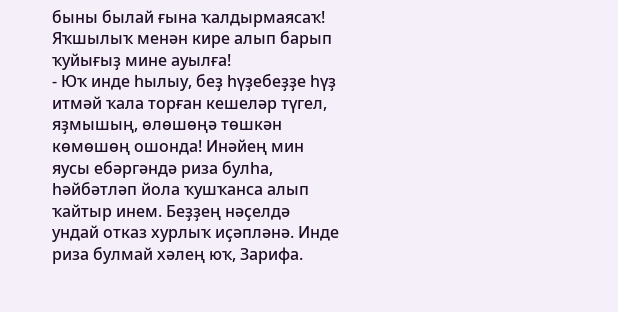быны былай ғына ҡалдырмаясаҡ! Яҡшылыҡ менән кире алып барып ҡуйығыҙ мине ауылға!
- Юҡ инде һылыу, беҙ һүҙебеҙҙе һүҙ итмәй ҡала торған кешеләр түгел, яҙмышың, өлөшөңә төшкән көмөшөң ошонда! Инәйең мин яусы ебәргәндә риза булһа, һәйбәтләп йола ҡушҡанса алып ҡайтыр инем. Беҙҙең нәҫелдә ундай отказ хурлыҡ иҫәпләнә. Инде риза булмай хәлең юҡ, Зарифа.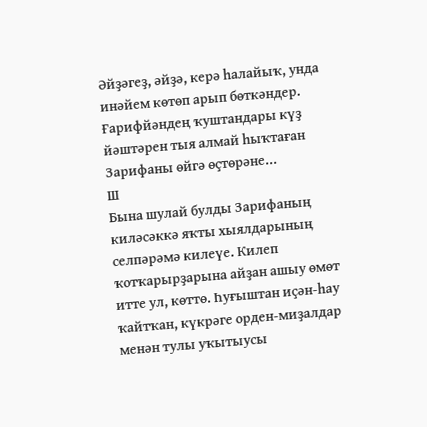Әйҙәгеҙ, әйҙә, керә һалайыҡ, унда инәйем көтөп арып бөткәндер.
Ғарифйәндең ҡуштандары күҙ йәштәрен тыя алмай һыҡтаған Зарифаны өйгә өҫтөрәне...
Ш
Бына шулай булды Зарифаның киләсәккә яҡты хыялдарының селпәрәмә килеүе. Килеп ҡотҡарырҙарына айҙан ашыу өмөт итте ул, көттө. Һуғыштан иҫән-һау ҡайтҡан, күкрәге орден-миҙалдар менән тулы уҡытыусы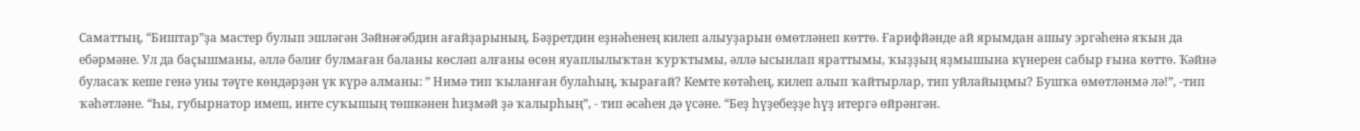Саматтың, “Биштар”ҙа мастер булып эшләгән Зәйнәғәбдин ағайҙарының, Бәҙретдин еҙнәһенең килеп алыуҙарын өмөтләнеп көттө. Ғарифйәнде ай ярымдан ашыу эргәһенә яҡын да ебәрмәне. Ул да баҫышманы, әллә бәлиғ булмаған баланы көсләп алғаны өсөн яуаплылыҡтан ҡурҡтымы, әллә ысынлап яраттымы, ҡыҙҙың яҙмышына күнерен сабыр ғына көттө. Ҡәйнә буласаҡ кеше генә уны тәүге көндәрҙән үк күрә алманы: ” Нимә тип ҡыланған булаһың, ҡырағай? Кемте көтәһең, килеп алып ҡайтырлар, тип уйлайыңмы? Бушҡа өмөтләнмә лә!”, -тип ҡәһәтләне. “Һы, губырнатор имеш, инте суҡышың төшкәнен һиҙмәй ҙә ҡалырһың”, - тип әсәһен дә үсәне. “Беҙ һүҙебеҙҙе һүҙ итергә өйрәнгән.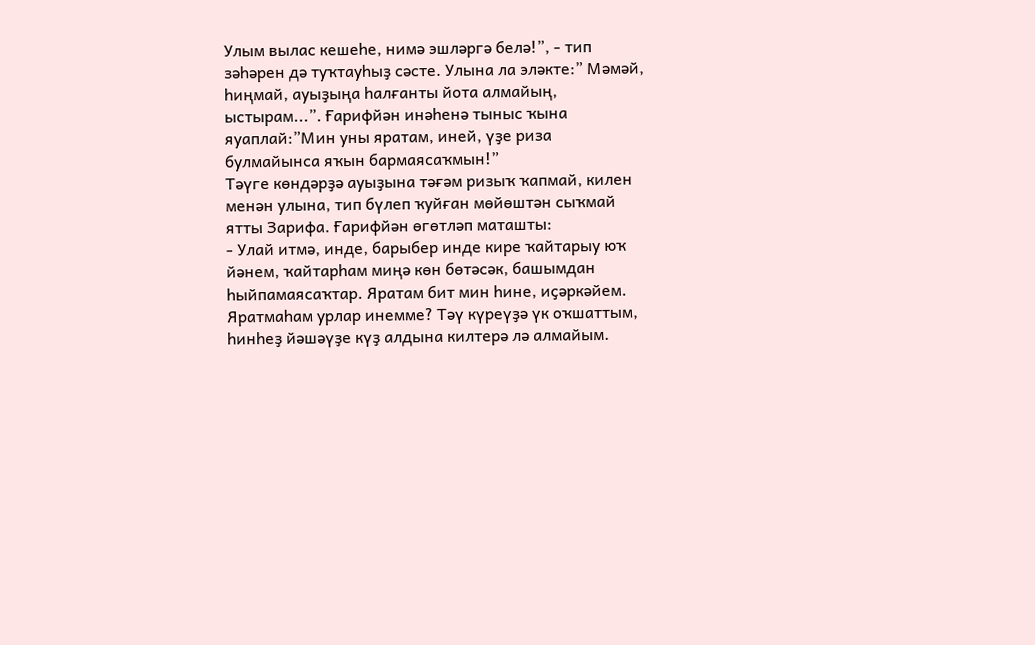Улым вылас кешеһе, нимә эшләргә белә!”, - тип зәһәрен дә туҡтауһыҙ сәсте. Улына ла эләкте:” Мәмәй, һиңмай, ауыҙыңа һалғанты йота алмайың, ыстырам...”. Ғарифйән инәһенә тыныс ҡына яуаплай:”Мин уны яратам, иней, үҙе риза булмайынса яҡын бармаясаҡмын!”
Тәүге көндәрҙә ауыҙына тәғәм ризыҡ ҡапмай, килен менән улына, тип бүлеп ҡуйған мөйөштән сыҡмай ятты Зарифа. Ғарифйән өгөтләп маташты:
- Улай итмә, инде, барыбер инде кире ҡайтарыу юҡ йәнем, ҡайтарһам миңә көн бөтәсәк, башымдан һыйпамаясаҡтар. Яратам бит мин һине, иҫәркәйем. Яратмаһам урлар инемме? Тәү күреүҙә үк оҡшаттым, һинһеҙ йәшәүҙе күҙ алдына килтерә лә алмайым.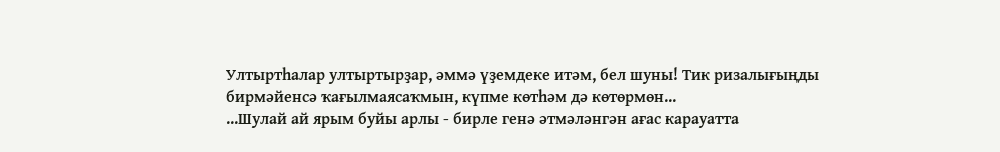Ултыртһалар ултыртырҙар, әммә үҙемдеке итәм, бел шуны! Тик ризалығыңды бирмәйенсә ҡағылмаясаҡмын, күпме көтһәм дә көтөрмөн...
...Шулай ай ярым буйы арлы - бирле генә әтмәләнгән ағас карауатта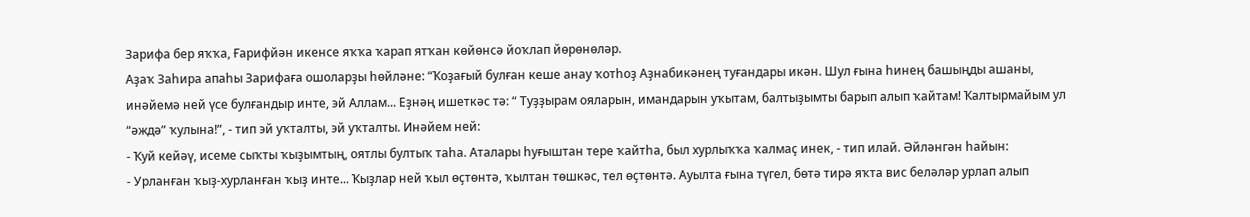Зарифа бер яҡҡа, Ғарифйән икенсе яҡҡа ҡарап ятҡан көйөнсә йоҡлап йөрөнөләр.
Аҙаҡ Заһира апаһы Зарифаға ошоларҙы һөйләне: “Ҡоҙағый булған кеше анау ҡотһоҙ Аҙнабикәнең туғандары икән. Шул ғына һинең башыңды ашаны, инәйемә ней үсе булғандыр инте, эй Аллам... Еҙнәң ишеткәс тә: “ Туҙҙырам ояларын, имандарын уҡытам, балтыҙымты барып алып ҡайтам! Ҡалтырмайым ул “әждә” ҡулына!”, - тип эй уҡталты, эй уҡталты. Инәйем ней:
- Ҡуй кейәү, исеме сыҡты ҡыҙымтың, оятлы бултыҡ таһа. Аталары һуғыштан тере ҡайтһа, был хурлыҡҡа ҡалмаҫ инек, - тип илай. Әйләнгән һайын:
- Урланған ҡыҙ-хурланған ҡыҙ инте... Ҡыҙлар ней ҡыл өҫтөнтә, ҡылтан төшкәс, тел өҫтөнтә. Ауылта ғына түгел, бөтә тирә яҡта вис беләләр урлап алып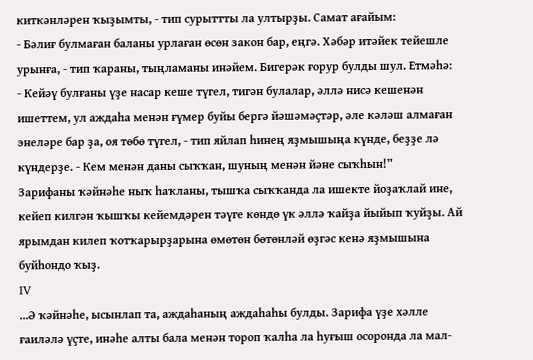киткәнләрен ҡыҙымты, - тип сурыттты ла ултырҙы. Самат ағайым:
- Бәлиғ булмаған баланы урлаған өсөн закон бар, еңгә. Хәбәр итәйек тейешле урынға, - тип ҡараны, тыңламаны инәйем. Бигерәк ғорур булды шул. Етмәһә:
- Кейәү булғаны үҙе насар кеше түгел, тигән булалар, әллә нисә кешенән ишеттем, ул аждаһа менән ғүмер буйы бергә йәшәмәҫтәр, әле кәләш алмаған энеләре бар ҙа, оя төбө түгел, - тип яйлап һинең яҙмышыңа күнде, беҙҙе лә күндерҙе. - Кем менән даны сыҡҡан, шуның менән йәне сыҡһын!”
Зарифаны ҡәйнәһе ныҡ һаҡланы, тышҡа сыҡҡанда ла ишекте йоҙаҡлай ине, кейеп килгән ҡышҡы кейемдәрен тәүге көндө үк әллә ҡайҙа йыйып ҡуйҙы. Ай ярымдан килеп ҡотҡарырҙарына өмөтөн бөтөнләй өҙгәс кенә яҙмышына буйһондо ҡыҙ.
IV
...Ә ҡәйнәһе, ысынлап та, аждаһаның аждаһаһы булды. Зарифа үҙе хәлле ғаиләлә үҫте, инәһе алты бала менән тороп ҡалһа ла һуғыш осоронда ла мал-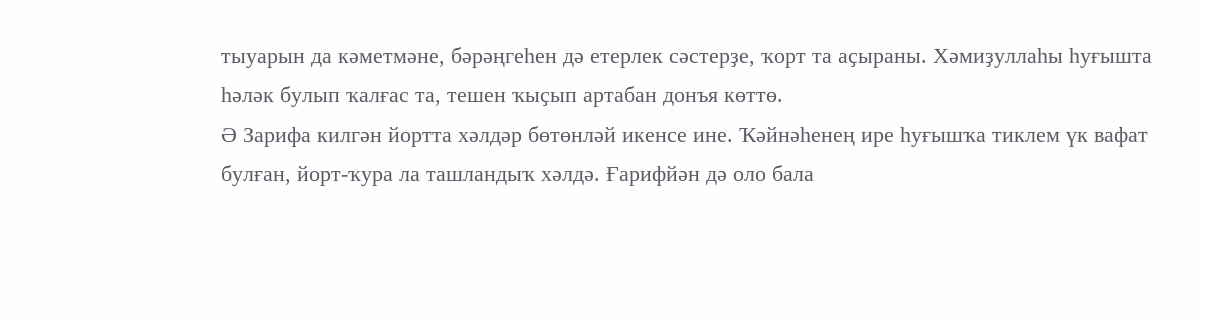тыуарын да кәметмәне, бәрәңгеһен дә етерлек сәстерҙе, ҡорт та аҫыраны. Хәмиҙуллаһы һуғышта һәләк булып ҡалғас та, тешен ҡыҫып артабан донъя көттө.
Ә Зарифа килгән йортта хәлдәр бөтөнләй икенсе ине. Ҡәйнәһенең ире һуғышҡа тиклем үк вафат булған, йорт-ҡура ла ташландыҡ хәлдә. Ғарифйән дә оло бала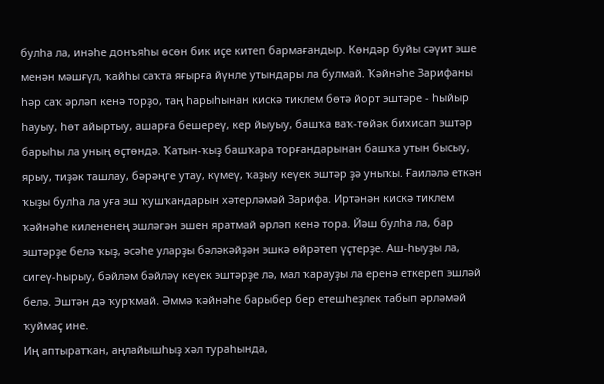булһа ла, инәһе донъяһы өсөн бик иҫе китеп бармағандыр. Көндәр буйы сәүит эше менән мәшғүл, ҡайһы саҡта яғырға йүнле утындары ла булмай. Ҡәйнәһе Зарифаны һәр саҡ әрләп кенә торҙо, таң һарыһынан кискә тиклем бөтә йорт эштәре - һыйыр һауыу, һөт айыртыу, ашарға бешереү, кер йыуыу, башҡа ваҡ-төйәк бихисап эштәр барыһы ла уның өҫтөндә. Ҡатын-ҡыҙ башҡара торғандарынан башҡа утын бысыу, ярыу, тиҙәк ташлау, бәрәңге утау, күмеү, ҡаҙыу кеүек эштәр ҙә уныҡы. Ғаиләлә еткән ҡыҙы булһа ла уға эш ҡушҡандарын хәтерләмәй Зарифа. Иртәнән кискә тиклем ҡәйнәһе килененең эшләгән эшен яратмай әрләп кенә тора. Йәш булһа ла, бар эштәрҙе белә ҡыҙ, әсәһе уларҙы бәләкәйҙән эшкә өйрәтеп үҫтерҙе. Аш-һыуҙы ла, сигеү-һырыу, бәйләм бәйләү кеүек эштәрҙе лә, мал ҡарауҙы ла еренә еткереп эшләй белә. Эштән дә ҡурҡмай. Әммә ҡәйнәһе барыбер бер етешһеҙлек табып әрләмәй ҡуймаҫ ине.
Иң аптыратҡан, аңлайышһыҙ хәл тураһында,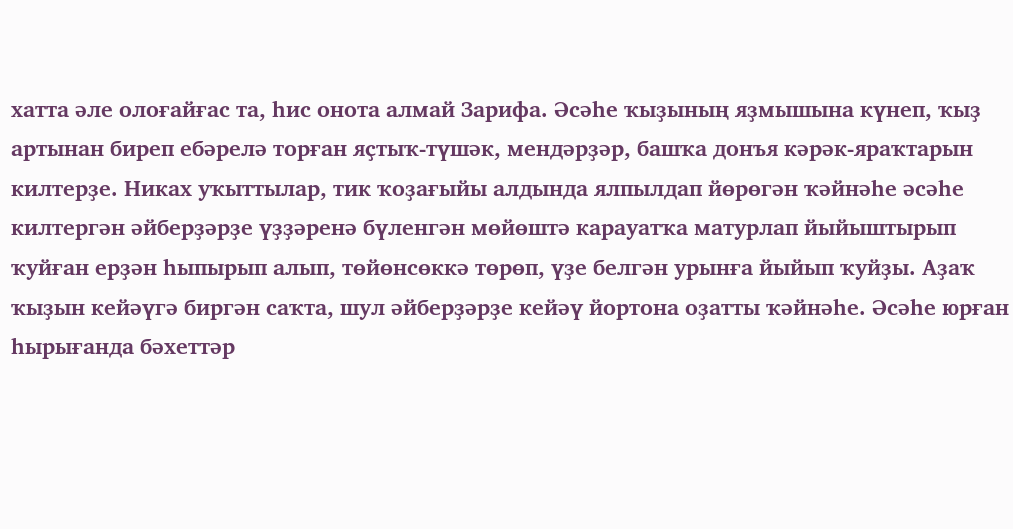хатта әле олоғайғас та, һис онота алмай Зарифа. Әсәһе ҡыҙының яҙмышына күнеп, ҡыҙ артынан биреп ебәрелә торған яҫтыҡ-түшәк, мендәрҙәр, башҡа донъя кәрәк-яраҡтарын килтерҙе. Никах уҡыттылар, тик ҡоҙағыйы алдында ялпылдап йөрөгән ҡәйнәһе әсәһе килтергән әйберҙәрҙе үҙҙәренә бүленгән мөйөштә карауатҡа матурлап йыйыштырып ҡуйған ерҙән һыпырып алып, төйөнсөккә төрөп, үҙе белгән урынға йыйып ҡуйҙы. Аҙаҡ ҡыҙын кейәүгә биргән саҡта, шул әйберҙәрҙе кейәү йортона оҙатты ҡәйнәһе. Әсәһе юрған һырығанда бәхеттәр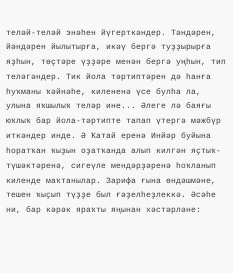теләй-теләй энәһен йүгерткәндер. Тәндәрен, йәндәрен йылытырға, икәү бергә туҙҙырырға яҙһын, төҫтәре үҙҙәре менән бергә уңһын, тип теләгәндер. Тик йола тәртиптәрен дә һанға һуҡманы ҡәйнәһе, килененә үсе булһа ла, улына яҡшылыҡ теләр ине... Әлеге лә баяғы юҡлыҡ бар йола-тәртипте тапап үтергә мәжбүр иткәндер инде. Ә Ҡатай еренә Инйәр буйына һоратҡан ҡыҙын оҙатҡанда алып килгән яҫтыҡ-түшәктәренә, сигеүле мендәрҙәренә һоҡланып киленде маҡтанылар. Зарифа ғына өндәшмәне, тешен ҡыҫып түҙҙе был ғәҙелһеҙлеккә. Әсәһе ни, бар кәрәк яраҡты яңынан хәстәрләне: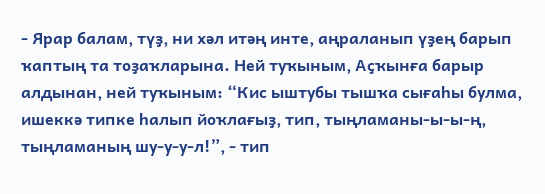- Ярар балам, түҙ, ни хәл итәң инте, аңраланып үҙең барып ҡаптың та тоҙаҡларына. Ней туҡыным, Аҫҡынға барыр алдынан, ней туҡыным: “Кис ыштубы тышҡа сығаһы булма, ишеккә типке һалып йоҡлағыҙ, тип, тыңламаны-ы-ы-ң, тыңламаның шу-у-у-л!”, - тип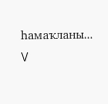һамаҡланы...
V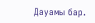Дауамы бар.